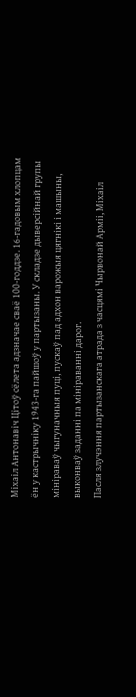Міхаіл Антонавіч Цітоў сёлета адзначае сваё 100-годдзе. 16-гадовым хлопцам ён у кастрычніку 1943-га пайшоў у партызаны. У складзе дыверсійнай групы мініраваў чыгуначныя пуці, пускаў пад адхон варожыя цягнікі і машыны, выконваў заданні па мініраванні дарог.
Пасля злучэння партызанскага атрада з часцямі Чырвонай Арміі, Міхаіл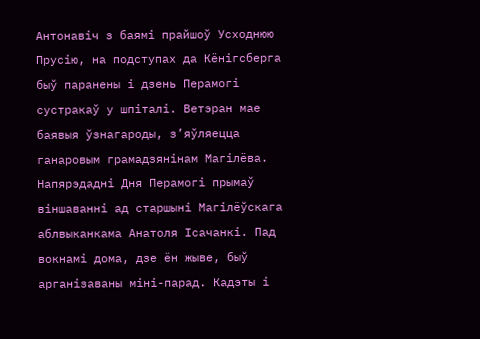Антонавіч з баямі прайшоў Усходнюю Прусію, на подступах да Кёнігсберга быў паранены і дзень Перамогі сустракаў у шпіталі. Ветэран мае баявыя ўзнагароды, з’яўляецца ганаровым грамадзянінам Магілёва. Напярэдадні Дня Перамогі прымаў віншаванні ад старшыні Магілёўскага аблвыканкама Анатоля Ісачанкі. Пад вокнамі дома, дзе ён жыве, быў арганізаваны міні-парад. Кадэты і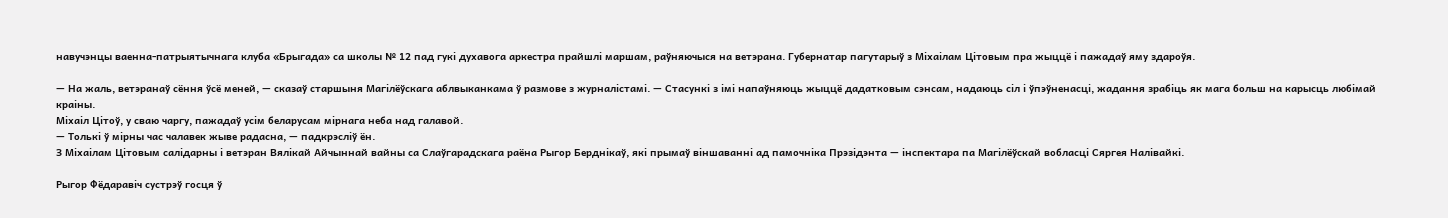навучэнцы ваенна-патрыятычнага клуба «Брыгада» са школы № 12 пад гукі духавога аркестра прайшлі маршам, раўняючыся на ветэрана. Губернатар пагутарыў з Міхаілам Цітовым пра жыццё і пажадаў яму здароўя.

— На жаль, ветэранаў сёння ўсё меней, — сказаў старшыня Магілёўскага аблвыканкама ў размове з журналістамі. — Стасункі з імі напаўняюць жыццё дадатковым сэнсам, надаюць сіл і ўпэўненасці, жадання зрабіць як мага больш на карысць любімай краіны.
Міхаіл Цітоў, у сваю чаргу, пажадаў усім беларусам мірнага неба над галавой.
— Толькі ў мірны час чалавек жыве радасна, — падкрэсліў ён.
З Міхаілам Цітовым салідарны і ветэран Вялікай Айчыннай вайны са Слаўгарадскага раёна Рыгор Берднікаў, які прымаў віншаванні ад памочніка Прэзідэнта — інспектара па Магілёўскай вобласці Сяргея Налівайкі.

Рыгор Фёдаравіч сустрэў госця ў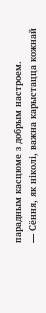парадным касцюме з добрым настроем.
— Сёння, як ніколі, важна карыстацца кожнай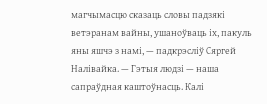магчымасцю сказаць словы падзякі ветэранам вайны, ушаноўваць іх, пакуль яны яшчэ з намі, — падкрэсліў Сяргей Налівайка. — Гэтыя людзі — наша сапраўдная каштоўнасць. Калі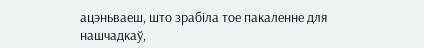ацэньваеш, што зрабіла тое пакаленне для нашчадкаў,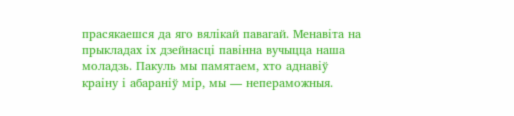прасякаешся да яго вялікай павагай. Менавіта на прыкладах іх дзейнасці павінна вучыцца наша моладзь. Пакуль мы памятаем, хто аднавіў краіну і абараніў мір, мы — непераможныя.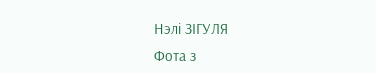Нэлі ЗІГУЛЯ
Фота з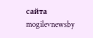сайта mogilevnewsby